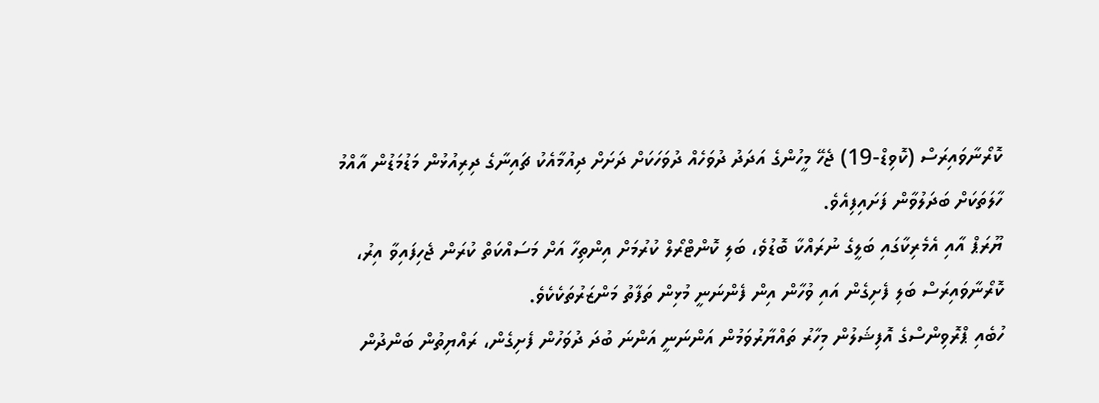ކޮރޯނާވައިރަސް (ކޮވިޑް-19) ޖެހޭ މީހުންގެ އަދަދު ދުވަހެއް ދުވަހަކަށް ދަށަށް ދިއުމާއެކު ޗައިނާގެ ދިރިއުޅުން މަޑުމަޑުން އާއްމު ހާލަތަކަށް ބަދަލުވާން ފަށައިފިއެވެ.
ޔޫރަޕް އާއި އެމެރިކާގައި ބަލީގެ ނުރައްކާ ބޮޑުވެ، ބަލި ކޮންޓްރޯލް ކުރުމަށް އިންތިހާ އަށް މަސައްކަތް ކުރަން ޖެހިފައިވާ އިރު، ކޮރޯނާވައިރަސް ބަލި ފެށިގެން އައި ވުހާން އިން ފެންނަނީ މުޅިން ތަފާތު މަންޒަރުތަކެކެވެ.
ހުބެއި ޕްރޮވިންސްގެ އޮފިޝަލުން މިހާރު ތައްޔާރުވަމުން އަންނަނީ އަންނަ ބުދަ ދުވަހުން ފެށިގެން، ރައްޔިތުން ބަންދުން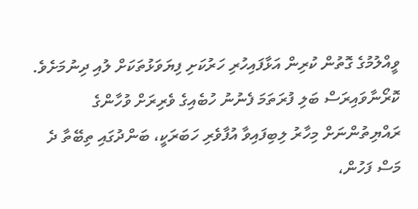ވީއްލުމުގެ ގޮތުން ކުރިން އަޅާފައިހުރި ހަރުކަށި ފިޔަވަޅުތަކަށް ލުއި ދިނުމަށެވެ.
ކޮރޯނާވައިރަސް ބަލި ފުރަތަމަ ފެނުނު ހުބެއިގެ ވެރިރަށް ވުހާންގެ ރައްޔިތުންނަށް މިހާރު ލިބިފައިވާ އުފާވެރި ހަބަރަކީ، ބަންދުގައި ތިބޭތާ ދެ މަސް ފަހުން،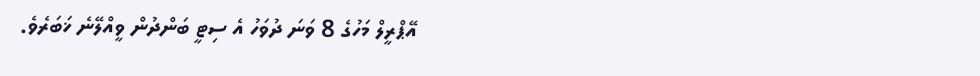އޭޕްރީލް މަހުގެ 8 ވަނަ ދުވަހު އެ ސިޓީ ބަންދުން ވީއްލޭނެ ޚަބަރެވެ.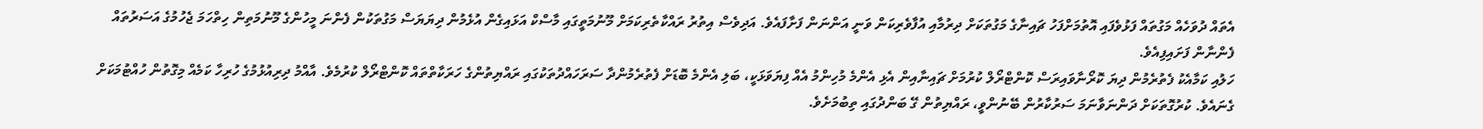އެތައް ދުވަހެއް މަގުތައް ފަޅުވެފައި އޮތުމަށްފަހު ޗައިނާގެ މަގުތަކަށް ދިރުމާއި އުފާވެރިކަން ވަނީ އަންނަން ފަށާފައެވެ. އަދިވެސް އިތުރު ރައްކާތެރިކަމަށް މޫނުމަތީގައި މާސްކް އަޅައިގެން އުޅެމުން ދިޔަޔަސް މަގުތަކުން ފެންނަ މީހުންގެ މޫނުމަތިން ހިތްހަމަ ޖެހުމުގެ އަސަރުތައް ފެންނާން ފަށައިފިއެވެ.
ހަލުއި ކަމާއެކު ފެތުރެމުން ދިޔަ ކޮރޯނާވައިރަސް ކޮންޓްރޯލް ކުރުމަށް ޗައިނާއިން އެޅި އެންމެ މުހިންމު އެއް ފިޔަވަޅަކީ، ބަލި އެންމެ ބޮޑަށް ފެތުރެމުންދާ ސަރަހައްދުތަކުގައި ރައްޔިތުންގެ ހަރަކާތްތައް ކޮންޓްރޯލް ކުރުމެވެ. އާއްމު ދިރިއުޅުމުގެ ހުރިހާ ކަމެއް މިގޮތުން ހުއްޓުމަކަށް ގެނައެވެ. ކުރުގޮތަކަށް ދަންނަވާނަމަ ސަރުކާރުން ބޭނުންވީ، ރައްޔިތުން ގޭ ބަންދުގައި ތިބުމަށެވެ.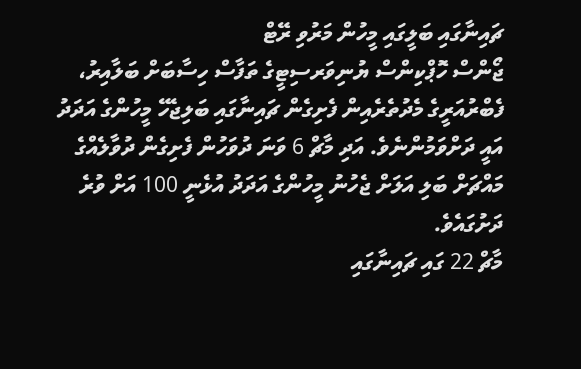ޗައިނާގައި ބަލީގައި މީހުން މަރުވި ރޭޓް
ޖޯންސް ހޮޕްކިންސް ޔުނިވަރސިޓީގެ ތަފާސް ހިސާބަށް ބަލާއިރު، ފެބްރުއަރީގެ މެދުތެރެއިން ފެށިގެން ޗައިނާގައި ބަލިޖެހޭ މީހުންގެ އަދަދު އައީ ދަށްވަމުންނެވެ. އަދި މާޗް 6 ވަނަ ދުވަހުން ފެށިގެން ދުވާލެއްގެ މައްޗަށް ބަލި އަލަށް ޖެހުނު މީހުންގެ އަދަދު އުޅެނީ 100 އަށް ވުރެ ދަށުގައެވެ.
މާޗް 22 ގައި ޗައިނާގައި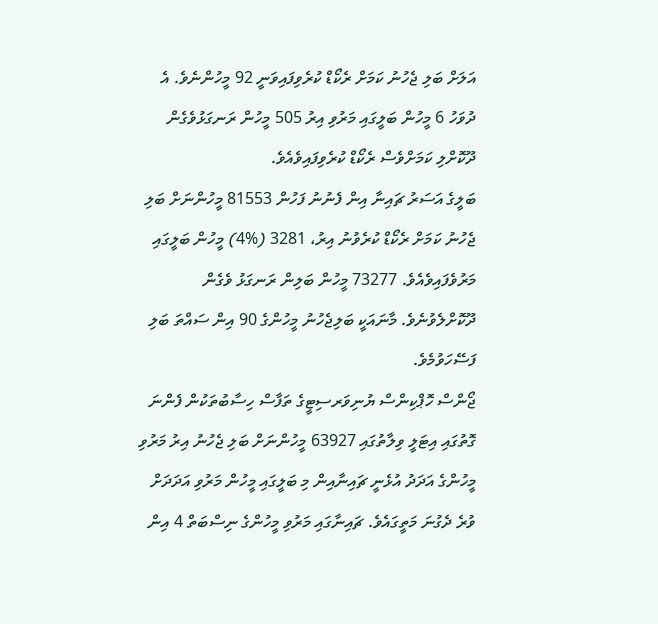އަލަށް ބަލި ޖެހުނު ކަމަށް ރެކޯޑް ކުރެވިފައިވަނީ 92 މީހުންނެވެ. އެ ދުވަހު 6 މީހުން ބަލީގައި މަރުވި އިރު 505 މީހުން ރަނގަޅުވެގެން ދޫކޮށްލި ކަމަށްވެސް ރެކޯޑް ކުރެވިފައިވެއެވެ.
ބަލީގެ އަސަރު ޗައިނާ އިން ފެނުނު ފަހުން 81553 މީހުންނަށް ބަލި ޖެހުނު ކަމަށް ރެކޯޑް ކުރެވުނު އިރު، 3281 (%4) މީހުން ބަލީގައި މަރުވެފައިވެއެވެ. 73277 މީހުން ބަލިން ރަނގަޅު ވެގެން ދޫކޮށްލެވުނެވެ. މާނައަކީ ބަލިޖެހުނު މީހުންގެ 90 އިން ސައްތަ ބަލި ފަސޭހަވުމެވެ.
ޖޯންސް ހޮޕްކިންސް ޔުނިވަރސިޓީގެ ތަފާސް ހިސާބުތަކުން ފެންނަ ގޮތުގައި އިޓަލީ ވިލާތުގައި 63927 މީހުންނަށް ބަލި ޖެހުނު އިރު މަރުވި މީހުންގެ އަދަދު އުޅެނީ ޗައިނާއިން މި ބަލީގައި މީހުން މަރުވި އަދަދަށް ވުރެ ދެގުނަ މަތީގައެވެ. ޗައިނާގައި މަރުވި މީހުންގެ ނިސްބަތް 4 އިން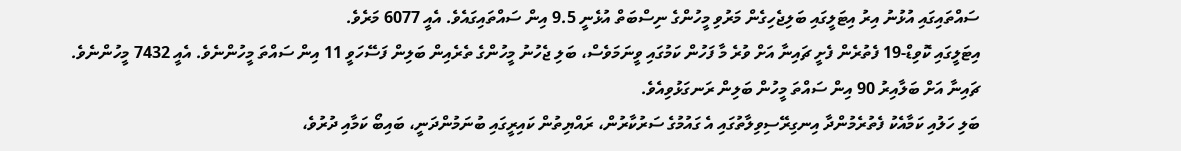ސައްތައިގައި އުޅުނު އިރު އިޓަލީގައި ބަލިޖެހިގެން މަރުވި މީހުންގެ ނިސްބަތް އުޅެނީ 9.5 އިން ސައްތައިގައެވެ. އެއީ 6077 މަރެވެ.
އިޓަލީގައި ކޮވިޑް-19 ފެތުރެން ފެށީ ޗައިނާ އަށް ވުރެ މާ ފަހުން ކަމުގައި ވީނަމަވެސް، ބަލި ޖެހުނު މީހުންގެ ތެރެއިން ބަލިން ފަސޭހަވީ 11 އިން ސައްތަ މީހުންނެވެ. އެއީ 7432 މީހުންނެވެ. ޗައިނާ އަށް ބަލާއިރު 90 އިން ސައްތަ މީހުން ބަލިން ރަނގަޅުވިއެވެ.
ބަލި ހަލުއި ކަމާއެކު ފެތުރެމުންދާ އިނގިރޭސިވިލާތުގައި އެ ގައުމުގެ ސަރުކާރުން، ރައްޔިތުން ކައިރީގައި ބުނަމުންދަނީ، ބައިބޯ ކަމާއި ދުރުވެ،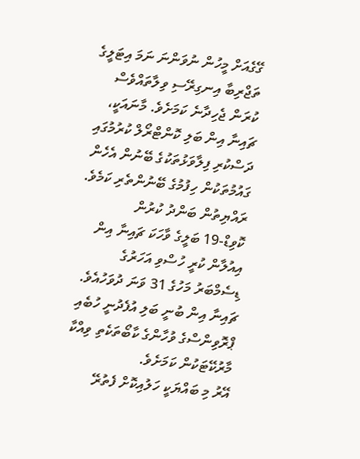ގޭގެއަށް މީހުން ނުވަންނަ ނަމަ އިޓަލީގެ ތަޖްރިބާ އިނގިރޭސި ވިލާތައްވެސް ކުރަން ޖެހިދާނެ ކަމަށެވެ. މާނައަކީ، ޗައިނާ އިން ބަލި ކޮންޓްރޯލް ކުރުމުގައި ދަސްކުރި ފިލާވަޅުތަކުގެ ބޭނުން އެހެން ގައުމުތަކުން ހިފުމުގެ ބޭނުންތެރި ކަމެވެ.
ރައްޔިތުން ބަންދު ކުރުން
ކޮވިޑް-19 ބަލީގެ ވާހަކަ ޗައިނާ އިން އިއުލާން ކުރީ ހުސްވި އަހަރުގެ ޑިސެމްބަރު މަހުގެ 31 ވަނަ ދުވަހުއެވެ.
ޗައިނާ އިން ބުނީ ބަލި އުފެދުނީ ހުބެއި ޕްރޮވިންސްގެ ވުހާންގެ ކާބޯތަކެތި ވިއްކާ މާރުކޭޓަކުން ކަމަށެވެ.
އޭރު މި ބައްޔަކީ ހަލުއިކޮށް ފެތުރޭ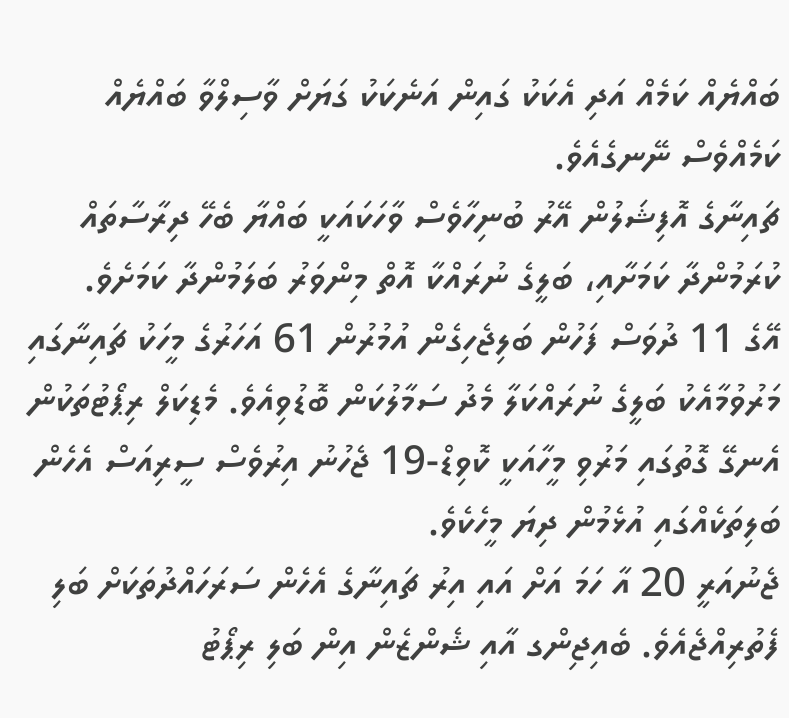ބައްޔެއް ކަމެއް އަދި އެކަކު ގައިން އަނެކަކު ގަޔަށް ވާސިލްވާ ބައްޔެއް ކަމެއްވެސް ނޭނގެއެވެ.
ޗައިނާގެ އޮފިޝަލުން އޭރު ބުނިހާވެސް ވާހަކައަކީ ބައްޔާ ބެހޭ ދިރާސާތައް ކުރަމުންދާ ކަމަށާއި، ބަލީގެ ނުރައްކާ އޮތް މިންވަރު ބަލަމުންދާ ކަމަށެވެ.
އޭގެ 11 ދުވަސް ފަހުން ބަލިޖެހިގެން އުމުރުން 61 އަހަރުގެ މީހަކު ޗައިނާގައި މަރުވުމާއެކު ބަލީގެ ނުރައްކަލާ މެދު ސަމާލުކަން ބޮޑުވިއެވެ. މެޑިކަލް ރިޕޯޓުތަކުން އެނގޭ ގޮތުގައި މަރުވި މީހާއަކީ ކޮވިޑް-19 ޖެހުނު އިރުވެސް ސީރިއަސް އެހެން ބަލިތަކެއްގައި އުޅެމުން ދިޔަ މީހެކެވެ.
ޖެނުއަރީ 20 އާ ހަމަ އަށް އައި އިރު ޗައިނާގެ އެހެން ސަރަހައްދުތަކަށް ބަލި ފެތުރިއްޖެއެވެ. ބެއިޖިންގ އާއި ޝެންޒެން އިން ބަލި ރިޕޯޓު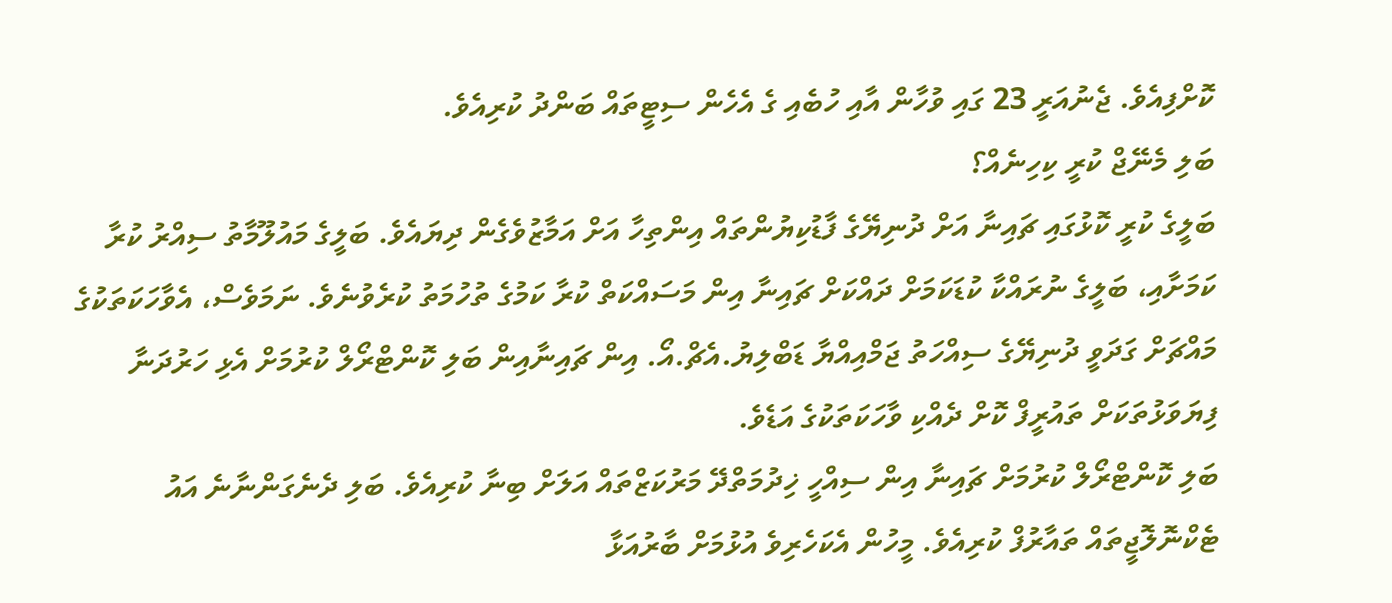ކޮށްފިއެވެ. ޖެނުއަރީ 23 ގައި ވުހާން އާއި ހުބެއި ގެ އެހެން ސިޓީތައް ބަންދު ކުރިއެވެ.
ބަލި މެނޭޖް ކުރީ ކިހިނެއް؟
ބަލީގެ ކުރީ ކޮޅުގައި ޗައިނާ އަށް ދުނިޔޭގެ ފާޑުކިޔުންތައް އިންތިހާ އަށް އަމާޒުވެގެން ދިޔައެވެ. ބަލީގެ މައުލޫމާތު ސިއްރު ކުރާ ކަމަށާއި، ބަލީގެ ނުރައްކާ ކުޑަކަމަށް ދައްކަށް ޗައިނާ އިން މަސައްކަތް ކުރާ ކަމުގެ ތުހުމަތު ކުރެވުނެވެ. ނަމަވެސް، އެވާހަކަތަކުގެ މައްޗަށް ގަދަވީ ދުނިޔޭގެ ސިއްހަތު ޖަމްއިއްޔާ ޑަބްލިޔު.އެޗް.އޯ. އިން ޗައިނާއިން ބަލި ކޮންޓްރޯލް ކުރުމަށް އެޅި ހަރުދަނާ ފިޔަވަޅުތަކަށް ތައުރީފް ކޮށް ދެއްކި ވާހަކަތަކުގެ އަޑެވެ.
ބަލި ކޮންޓްރޯލް ކުރުމަށް ޗައިނާ އިން ސިއްހީ ޚިދުމަތްދޭ މަރުކަޒްތައް އަލަށް ބިނާ ކުރިއެވެ. ބަލި ދެނެގަންނާނެ އައު ޓެކްނޮލޮޖީތައް ތައާރުފް ކުރިއެވެ. މީހުން އެކަހެރިވެ އުޅުމަށް ބާރުއަޅާ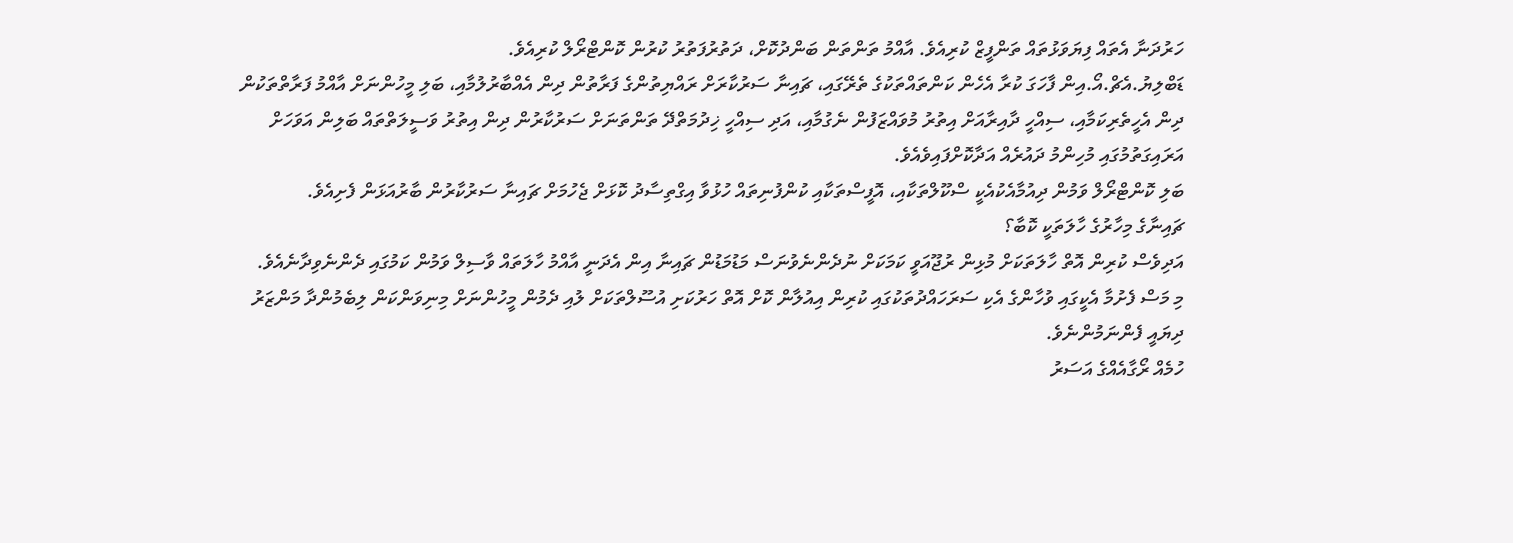ހަރުދަނާ އެތައް ފިޔަވަޅުތައް ތަންފީޒް ކުރިއެވެ. އާއްމު ތަންތަން ބަންދުކޮށް، ދަތުރުފަތުރު ކުރުން ކޮންޓްރޯލް ކުރިއެވެ.
ޑަބްލިޔު.އެޗް.އޯ.އިން ފާހަގަ ކުރާ އެހެން ކަންތައްތަކުގެ ތެރޭގައި، ޗައިނާ ސަރުކާރަށް ރައްޔިތުންގެ ފަރާތުން ދިން އެއްބާރުލުމާއި، ބަލި މީހުންނަށް އާއްމު ފަރާތްތަކުން ދިން އެހީތެރިކަމާއި، ސިއްހީ ދާއިރާއަށް އިތުރު މުވައްޒަފުން ނެގުމާއި، އަދި ސިއްހީ ޚިދުމަތްދޭ ތަންތަނަށް ސަރުކާރުން ދިން އިތުރު ވަސީލަތްތައް ބަލިން އަވަހަށް އަރައިގަތުމުގައި މުހިންމު ދައުރެއް އަދާކޮށްފައިވެއެވެ.
ބަލި ކޮންޓްރޯލް ވަމުން ދިއުމާއެކުއެކީ ސްކޫލްތަކާއި، އޮފީސްތަކާއި ކުންފުނިތައް ހުޅުވާ އިގްތިސާދު ކޮޅަށް ޖެހުމަށް ޗައިނާ ސަރުކާރުން ބާރުއަޅަން ފެށިއެވެ.
ޗައިނާގެ މިހާރުގެ ހާލަތަކީ ކޮބާ؟
އަދިވެސް ކުރިން އޮތް ހާލަތަކަށް މުޅިން ރުޖޫއަވީ ކަމަކަށް ނުދެންނެވުނަސް މަޑުމަޑުން ޗައިނާ އިން އެދަނީ އާއްމު ހާލަތައް ވާސިލް ވަމުން ކަމުގައި ދެންނެވިދާނެއެވެ.
މި މަސް ފެށުމާ އެކީގައި ވުހާންގެ އެކި ސަރަހައްދުތަކުގައި ކުރިން އިއުލާން ކޮށް އޮތް ހަރުކަށި އުސޫލްތަކަށް ލުއި ދެމުން މީހުންނަށް މިނިވަންކަން ލިބެމުންދާ މަންޒަރު ދިޔައީ ފެންނަމުންނެވެ.
ހުމެއް ރޯގާއެއްގެ އަސަރު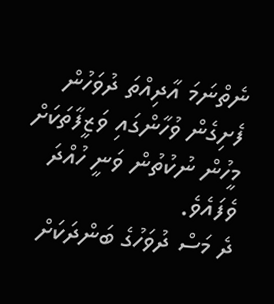ނެތްނަމަ އާދިއްތަ ދުވަހުން ފެށިގެން ވުހާންގައި ވަޒީފާތަކަށް މީހުން ނުކުތުން ވަނީ ހުއްދަ ވެފައެވެ.
ދެ މަސް ދުވަހުގެ ބަންދަކަށް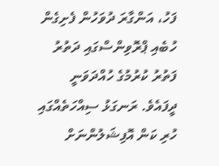ފަހު، އަންގާރަ ދުވަހުން ފެށިގެން ހުބެއި ޕްރޮވިންސްގައި ދަތުރު ފަތުރު ކުރުމުގެ ހުއްދަވަނީ ދީފައެވެ. ރަނގަޅު ސިއްހަތެއްގައި ހުރި ކަން އޮފިޝަލުންނަށް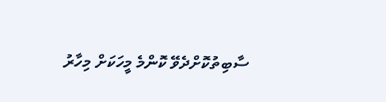ސާބިތުކޮށްދެވޭ ކޮންމެ މީހަކަށް މިހާރު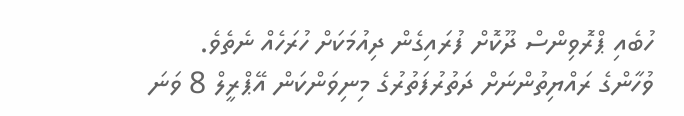ހުބެއި ޕްރޮވިންސް ދޫކޮށް ފުރައިގެން ދިއުމަކަށް ހުރަހެއް ނެތެވެ.
ވުހާންގެ ރައްޔިތުންނަށް ދަތުރުފަތުރުގެ މިނިވަންކަން އޭޕްރީލް 8 ވަނަ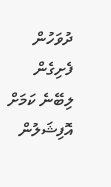ދުވަހުން ފެށިގެން ލިބޭނެ ކަމަށް އޮފިޝަލުން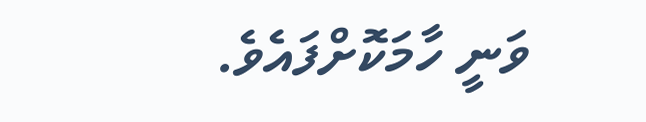ވަނީ ހާމަކޮށްފައެވެ.